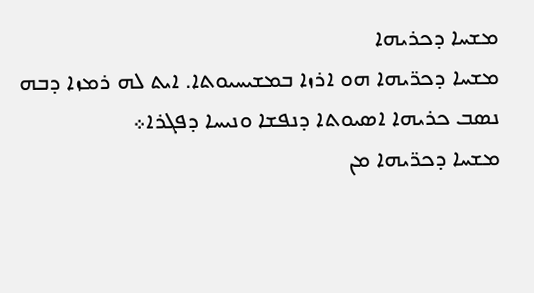ܡܫܚܐ ܕܟܪܝܗܐ
ܡܫܚܐ ܕܟܪ̈ܝܗܐ ܗܘ ܐܪܙܐ ܒܡܫܝܚܝܘܬܐ. ܐܝܬ ܠܗ ܪܡܙܐ ܕܒܗ ܢܣܒ ܟܪܝܗܐ ܐܣܝܘܬܐ ܕܢܦܫܐ ܘܢܝܚܐ ܕܦܓܪܐ܀
ܡܫܚܐ ܕܟܪ̈ܝܗܐ ܡܢ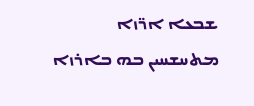ܫܒܥܐ ܐܪ̈ܙܐ
ܡܬܚܫܚܝܢ ܒܗ ܒܐܪܙܐ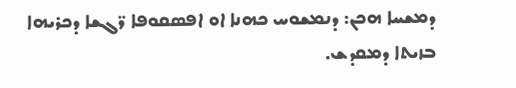ܕܡܫܚܐ ܗܟܢ: ܕܢܡܫܘܚ ܟܗܢܐ ܐܘ ܐܦܣܩܘܦܐ ܪ̈ܓܫܐ ܕܟܪܝܗܐ ܒܙܝܬܐ ܕܡܩܕܫ.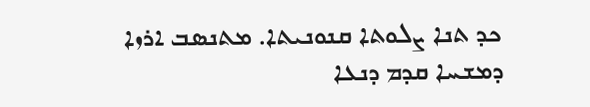ܟܕ ܬܢܐ ܨܠܘܬܐ ܩܢܘܢܝܬܐ. ܡܬܢܣܒ ܐܪܙܐ ܕܡܫܚܐ ܩܕܡ ܕܢܥܐ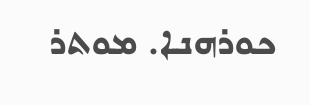ܟܘܪܗܢܐ. ܡܘܬܪ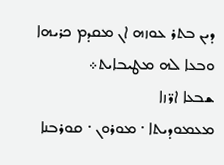ܕܝܢ ܒܬܪ ܥܘܙܗ ܐܢ ܡܩܕܡ ܟܪܝܗܐ ܘܒܥܐ ܠܗ ܡܛܝܒܐܝܬ܀
ܫܒܥܐ ܐܪ̈ܙܐ
ܡܥܡܘܕܝܬܐ · ܡܘܪܘܢ · ܩܘܪܒܢܐ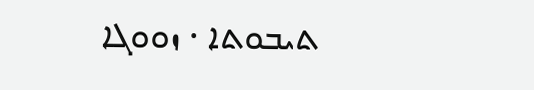ܬܝܒܘܬܐ · ܙܘܘܓܐ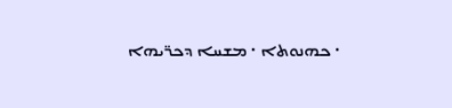· ܟܗܢܘܬܐ · ܡܫܚܐ ܕܟܪ̈ܝܗܐ